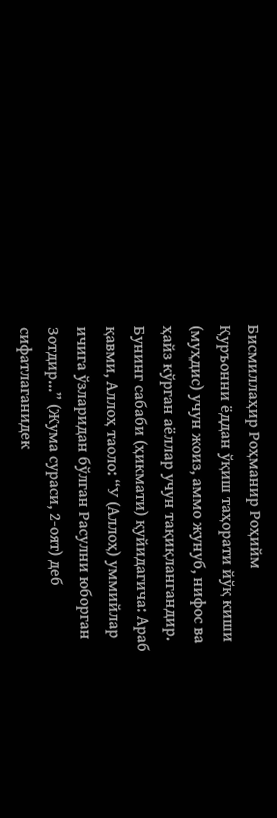Бисмиллаҳир Роҳманир Роҳийм
Қуръонни ёддан ўқиш таҳорати йўқ киши (муҳдис) учун жоиз, аммо жунуб, нифос ва ҳайз кўрган аёллар учун тақиқлангандир.
Бунинг сабаби (ҳикмати) қуйидагича: Араб қавми, Аллоҳ таоло: “У (Аллоҳ) уммийлар ичига ўзларидан бўлган Расулни юборган Зотдир...” (Жума сураси, 2-оят) деб сифатлаганидек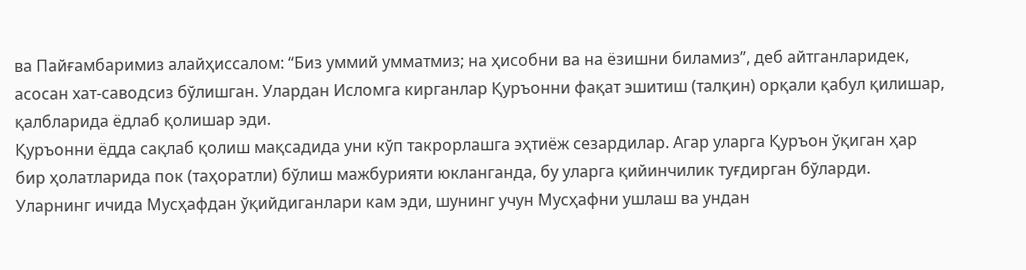ва Пайғамбаримиз алайҳиссалом: “Биз уммий умматмиз; на ҳисобни ва на ёзишни биламиз”, деб айтганларидек, асосан хат-саводсиз бўлишган. Улардан Исломга кирганлар Қуръонни фақат эшитиш (талқин) орқали қабул қилишар, қалбларида ёдлаб қолишар эди.
Қуръонни ёдда сақлаб қолиш мақсадида уни кўп такрорлашга эҳтиёж сезардилар. Агар уларга Қуръон ўқиган ҳар бир ҳолатларида пок (таҳоратли) бўлиш мажбурияти юкланганда, бу уларга қийинчилик туғдирган бўларди. Уларнинг ичида Мусҳафдан ўқийдиганлари кам эди, шунинг учун Мусҳафни ушлаш ва ундан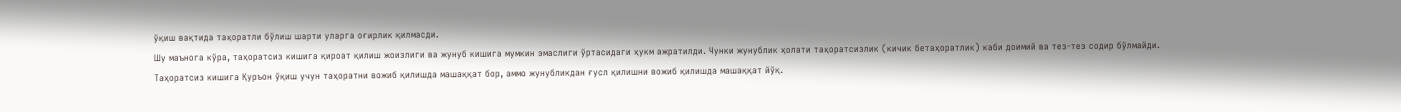ўқиш вақтида таҳоратли бўлиш шарти уларга оғирлик қилмасди.
Шу маънога кўра, таҳоратсиз кишига қироат қилиш жоизлиги ва жунуб кишига мумкин эмаслиги ўртасидаги ҳукм ажратилди. Чунки жунублик ҳолати таҳоратсизлик (кичик бетаҳоратлик) каби доимий ва тез-тез содир бўлмайди.
Таҳоратсиз кишига Қуръон ўқиш учун таҳоратни вожиб қилишда машаққат бор, аммо жунубликдан ғусл қилишни вожиб қилишда машаққат йўқ.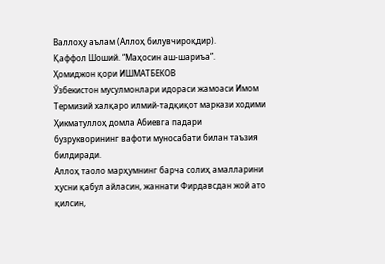Валлоҳу аълам (Аллоҳ билувчироқдир).
Қаффол Шоший. “Маҳосин аш-шариъа”.
Ҳомиджон қори ИШМАТБЕКОВ
Ўзбекистон мусулмонлари идораси жамоаси Имом Термизий халқаро илмий-тадқиқот маркази ходими Ҳикматуллоҳ домла Абиевга падари бузрукворининг вафоти муносабати билан таъзия билдиради.
Аллоҳ таоло марҳумнинг барча солиҳ амалларини ҳусни қабул айласин, жаннати Фирдавсдан жой ато қилсин,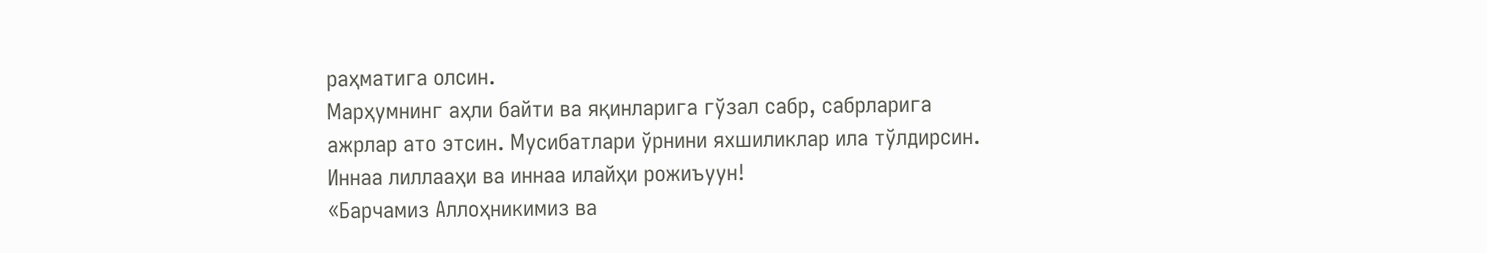раҳматига олсин.
Марҳумнинг аҳли байти ва яқинларига гўзал сабр, сабрларига ажрлар ато этсин. Мусибатлари ўрнини яхшиликлар ила тўлдирсин.
Иннаа лиллааҳи ва иннаа илайҳи рожиъуун!
«Барчамиз Аллоҳникимиз ва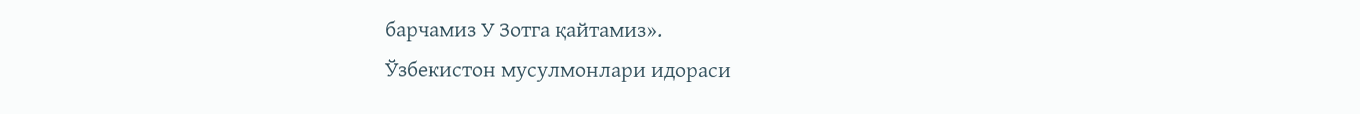барчамиз У Зотга қайтамиз».
Ўзбекистон мусулмонлари идораси